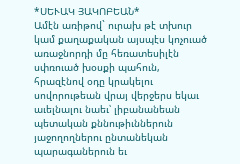*ՍԵՒԱԿ ՅԱԿՈԲԵԱՆ*
Ամէն առիթով` ուրախ թէ տխուր կամ քաղաքական այսպէս կոչուած առաջնորդի մը հեռատեսիլէն սփռուած խօսքի պահուն, հրազէնով օդը կրակելու սովորութեան վրայ վերջերս եկաւ աւելնալու նաեւ՝ լիբանանեան պետական քննութիւններուն յաջողողներու ընտանեկան պարագաներուն եւ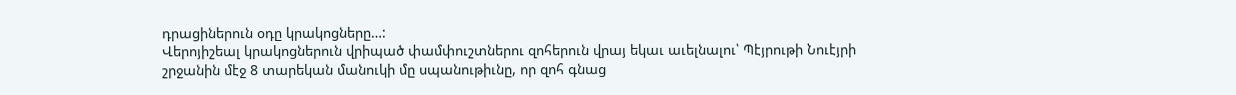դրացիներուն օդը կրակոցները…:
Վերոյիշեալ կրակոցներուն վրիպած փամփուշտներու զոհերուն վրայ եկաւ աւելնալու՝ Պէյրութի Նուէյրի շրջանին մէջ 8 տարեկան մանուկի մը սպանութիւնը, որ զոհ գնաց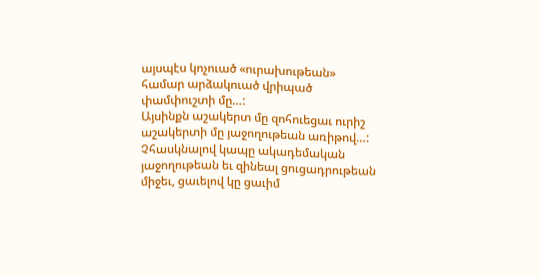այսպէս կոչուած «ուրախութեան» համար արձակուած վրիպած փամփուշտի մը…:
Այսինքն աշակերտ մը զոհուեցաւ ուրիշ աշակերտի մը յաջողութեան առիթով…:
Չհասկնալով կապը ակադեմական յաջողութեան եւ զինեալ ցուցադրութեան միջեւ, ցաւելով կը ցաւիմ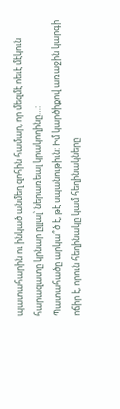պատահարին ու ինկած անմեղ զոհին համար, որ մեզմէ ոեւէ մէկուն հարազատը կրնար ըլլալ՝ ներառեալ կրակողինը…:
Պատահածը արկա՞ծ է, թէ սպանութիւն: Իմ կարծիքով առաջին կարգի ոճիր է, որուն հեղինակը կամ հեղինակները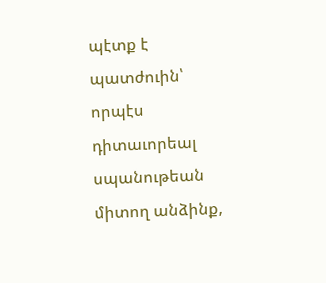պէտք է պատժուին՝ որպէս դիտաւորեալ սպանութեան միտող անձինք,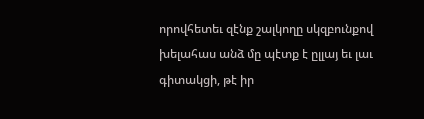որովհետեւ զէնք շալկողը սկզբունքով խելահաս անձ մը պէտք է ըլլայ եւ լաւ գիտակցի, թէ իր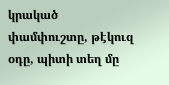կրակած փամփուշտը, թէկուզ օդը, պիտի տեղ մը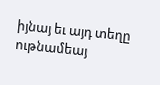իյնայ եւ այդ տեղը ութնամեայ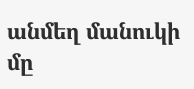անմեղ մանուկի մը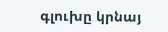գլուխը կրնայ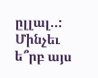ըլլալ..:
Մինչեւ ե՞րբ այս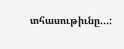տհասութիւնը…: